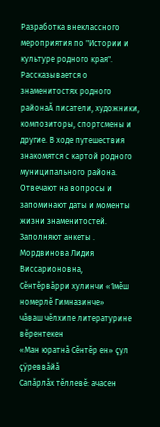Разработка внеклассного мероприятия по "Истории и культуре родного края". Рассказывается о знаменитостях родного районаĂ писатели, художники, композиторы, спортсмены и другие. В ходе путешествия знакомятся с картой родного муниципального района. Отвечают на вопросы и запоминают даты и моменты жизни знаменитостей. Заполняют анкеты .
Мордвинова Лидия Виссарионовна,
Сĕнтĕрвăрри хулинчи «1мĕш номерлĕ Гимназинче»
чăваш чĕлхипе литературине вĕрентекен
«Ман юратнă Сĕнтĕр ен» çул çÿреввăйă
Сапăрлăх тĕллевĕ: ачасен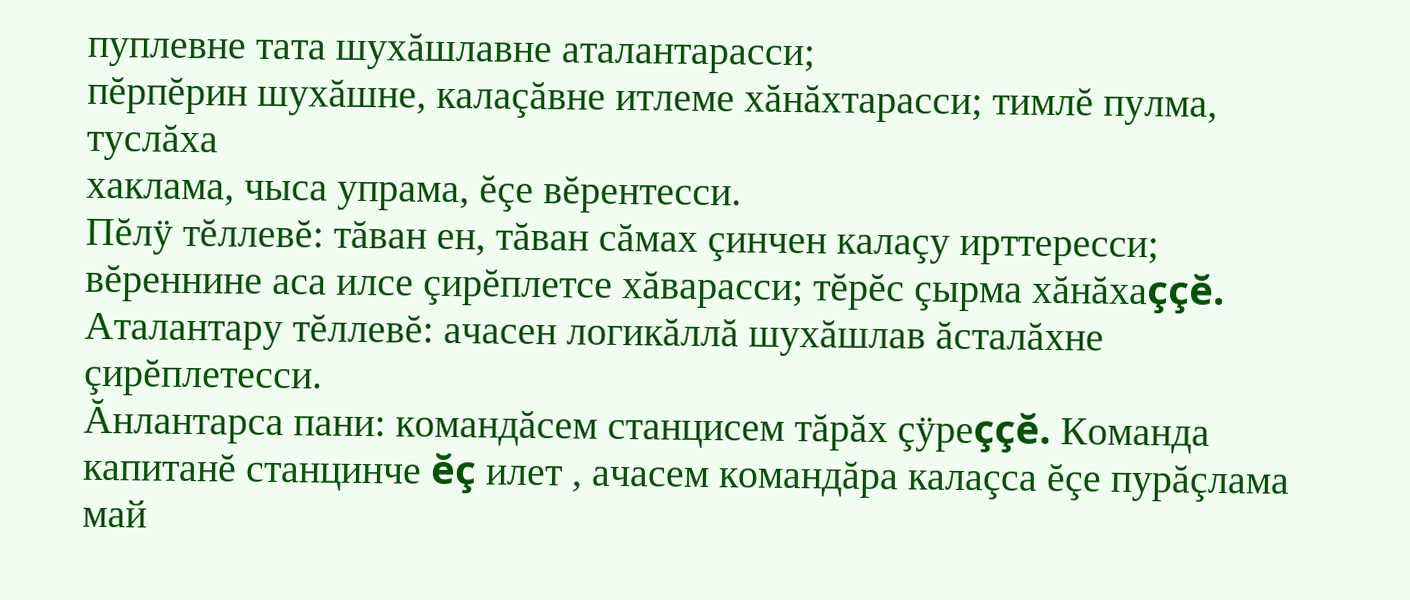пуплевне тата шухăшлавне аталантарасси;
пĕрпĕрин шухăшне, калаçăвне итлеме хăнăхтарасси; тимлĕ пулма, туслăха
хаклама, чыса упрама, ĕçе вĕрентесси.
Пĕлÿ тĕллевĕ: тăван ен, тăван сăмах çинчен калаçу ирттересси;
вĕреннине аса илсе çирĕплетсе хăварасси; тĕрĕс çырма хăнăхаççĕ.
Аталантару тĕллевĕ: ачасен логикăллă шухăшлав ăсталăхне
çирĕплетесси.
Ăнлантарса пани: командăсем станцисем тăрăх çÿреççĕ. Команда
капитанĕ станцинче ĕç илет , ачасем командăра калаçса ĕçе пурăçлама май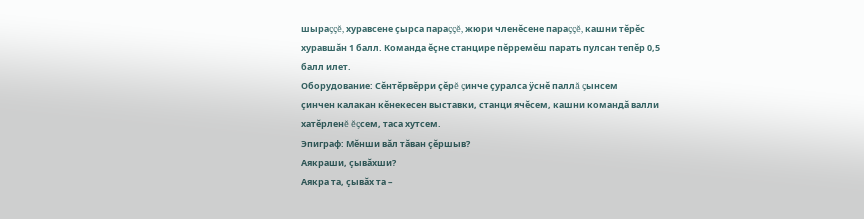шыраççĕ, хуравсене çырса параççĕ, жюри членĕсене параççĕ, кашни тĕрĕс
хуравшăн 1 балл. Команда ĕçне станцире пĕрремĕш парать пулсан тепĕр 0,5
балл илет.
Оборудование: Сĕнтĕрвĕрри çĕрĕ çинче çуралса ÿснĕ паллă çынсем
çинчен калакан кĕнекесен выставки, станци ячĕсем, кашни командă валли
хатĕрленĕ ĕçсем, таса хутсем.
Эпиграф: Мĕнши вăл тăван ҫĕршыв?
Аякраши, ҫывăхши?
Аякра та, ҫывăх та –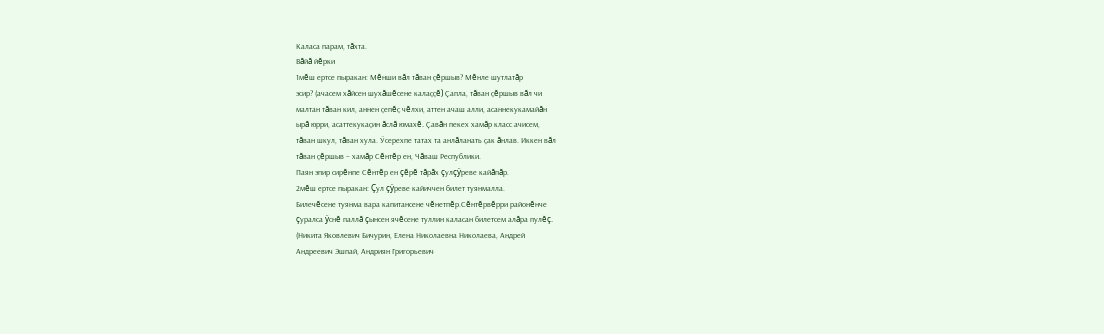Каласа парам, тăхта.
Вăйă йĕрки
1мĕш ертсе пыракан: Мĕнши вăл тăван ҫĕршыв? Мĕнле шутлатăр
эсир? (ачасем хăйсен шухăшĕсене калаҫҫĕ) Ҫапла, тăван ҫĕршыв вăл чи
малтан тăван кил, аннен ҫепĕҫ чĕлхи, аттен ачаш алли, асаннекукамайăн
ырă юрри, асаттекукаҫин ăслă юмахĕ. Ҫавăн пекех хамăр класс ачисем,
тăван шкул, тăван хула. Ӱсерехпе татах та анлăланать ҫак ăнлав. Иккен вăл
тăван ҫĕршыв – хамăр Сĕнтĕр ен, Чăваш Республики.
Паян эпир сирĕнпе Сĕнтĕр ен çĕрĕ тăрăх çулçÿреве кайăпăр.
2мĕш ертсе пыракан: Çул çÿреве кайиччен билет туянмалла.
Билечĕсене туянма вара капитансене чĕнетпĕр.Сĕнтĕрвĕрри районĕнче
çуралса ÿснĕ паллă çынсен ячĕсене туллин каласан билетсем алăра пулĕç.
(Никита Яковлевич Бичурин, Елена Николаевна Николаева, Андрей
Андреевич Эшпай, Андриян Григорьевич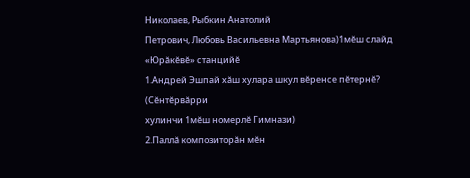Николаев, Рыбкин Анатолий
Петрович, Любовь Васильевна Мартьянова)1мĕш слайд «Юрăкĕвĕ» станцийĕ
1.Андрей Эшпай хăш хулара шкул вĕренсе пĕтернĕ? (Сĕнтĕрвăрри
хулинчи 1мĕш номерлĕ Гимнази)
2.Паллă композиторăн мĕн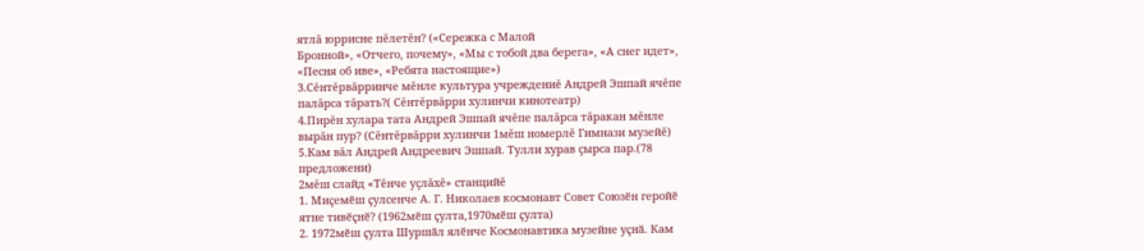ятлă юррисне пĕлетĕн? («Сережка с Малой
Бронной», «Отчего, почему», «Мы с тобой два берега», «А снег идет»,
«Песня об иве», «Ребята настоящие»)
3.Сĕнтĕрвăрринче мĕнле культура учреждениĕ Андрей Эшпай ячĕпе
палăрса тăрать?( Сĕнтĕрвăрри хулинчи кинотеатр)
4.Пирĕн хулара тата Андрей Эшпай ячĕпе палăрса тăракан мĕнле
вырăн пур? (Сĕнтĕрвăрри хулинчи 1мĕш номерлĕ Гимнази музейĕ)
5.Кам вăл Андрей Андреевич Эшпай. Тулли хурав çырса пар.(78
предложени)
2мĕш слайд «Тĕнче уçлăхĕ» станцийĕ
1. Миҫемӗш ҫулсенче А. Г. Николаев космонавт Совет Союзӗн геройӗ
ятне тивӗҫнӗ? (1962мӗш ҫулта,1970мӗш ҫулта)
2. 1972мӗш ҫулта Шуршӑл ялӗнче Космонавтика музейне уҫнӑ. Кам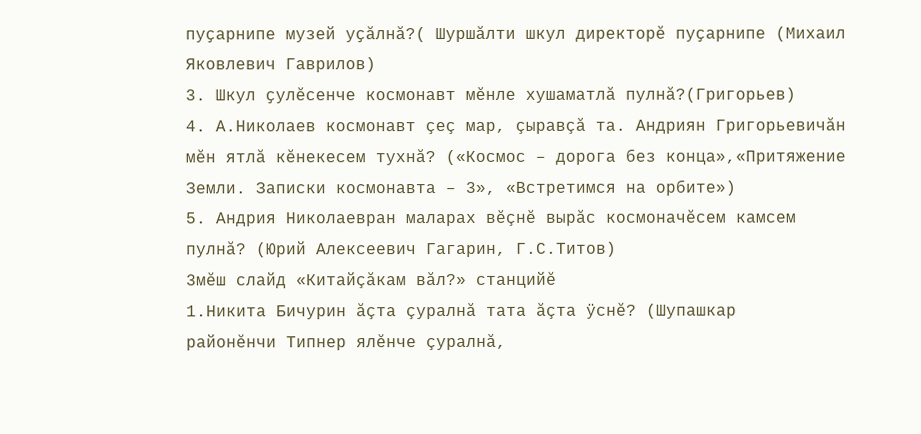пуҫарнипе музей уҫӑлнӑ?( Шуршӑлти шкул директорӗ пуҫарнипе (Михаил
Яковлевич Гаврилов)
3. Шкул ҫулӗсенче космонавт мӗнле хушаматлӑ пулнӑ?(Григорьев)
4. А.Николаев космонавт çеç мар, çыравçă та. Андриян Григорьевичăн
мĕн ятлă кĕнекесем тухнă? («Космос – дорога без конца»,«Притяжение
Земли. Записки космонавта – 3», «Встретимся на орбите»)
5. Андрия Николаевран маларах вĕçнĕ вырăс космоначĕсем камсем
пулнă? (Юрий Алексеевич Гагарин, Г.С.Титов)
3мĕш слайд «Китайçăкам вăл?» станцийĕ
1.Никита Бичурин ăçта çуралнă тата ăçта ÿснĕ? (Шупашкар
районĕнчи Типнер ялĕнче çуралнă,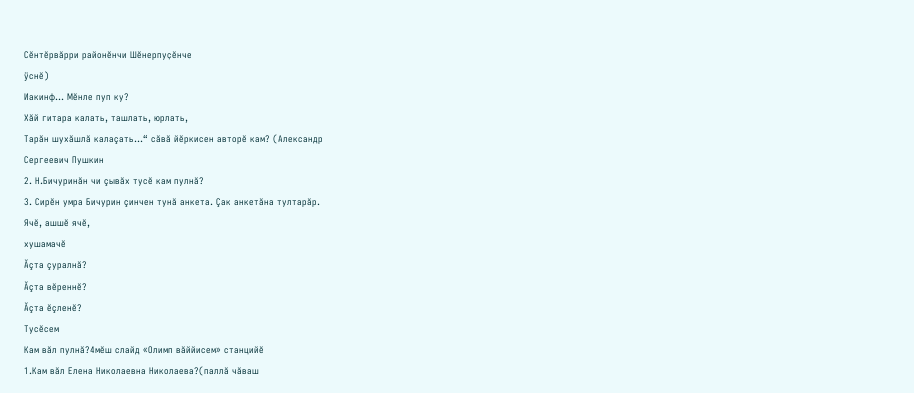Сĕнтĕрвăрри районĕнчи Шĕнерпуҫӗнче
ÿснĕ)
Иакинф… Мĕнле пуп ку?
Хăй гитара калать, ташлать, юрлать,
Тарăн шухăшлă калаçать…“ сăвă йĕркисен авторĕ кам? (Александр
Сергеевич Пушкин
2. Н.Бичуринăн чи çывăх тусĕ кам пулнă?
3. Сирĕн умра Бичурин çинчен тунă анкета. Çак анкетăна тултарăр.
Ячĕ, ашшĕ ячĕ,
хушамачĕ
Ăçта çуралнă?
Ăçта вĕреннĕ?
Ăçта ĕçленĕ?
Тусĕсем
Кам вăл пулнă?4мĕш слайд «Олимп вăййисем» станцийĕ
1.Кам вăл Елена Николаевна Николаева?(паллă чăваш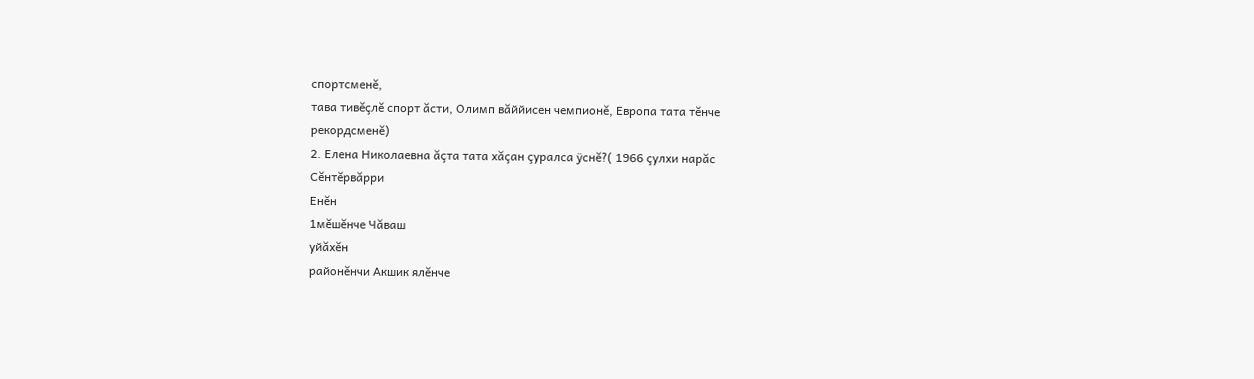спортсменĕ,
тава тивĕçлĕ спорт ăсти, Олимп вăййисен чемпионĕ, Европа тата тĕнче
рекордсменĕ)
2. Елена Николаевна ăçта тата хăçан çуралса ÿснĕ?( 1966 çулхи нарăс
Сĕнтĕрвăрри
Енĕн
1мĕшĕнче Чăваш
уйăхĕн
районĕнчи Акшик ялĕнче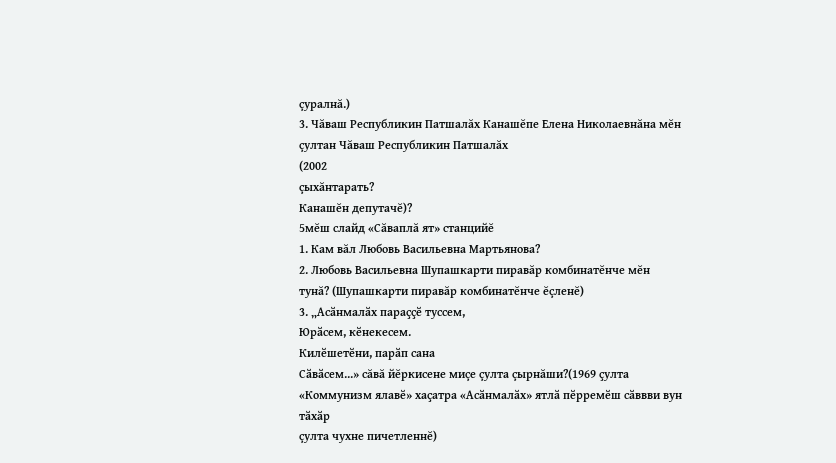çуралнă.)
3. Чăваш Республикин Патшалăх Канашĕпе Елена Николаевнăна мĕн
çултан Чăваш Республикин Патшалăх
(2002
çыхăнтарать?
Канашĕн депутачĕ)?
5мĕш слайд «Сăваплă ят» станцийĕ
1. Кам вăл Любовь Васильевна Мартьянова?
2. Любовь Васильевна Шупашкарти пиравăр комбинатĕнче мĕн
тунă? (Шупашкарти пиравăр комбинатĕнче ĕçленĕ)
3. „Асӑнмалӑх параҫҫӗ туссем,
Юрӑсем, кӗнекесем.
Килӗшетӗни, парӑп сана
Сӑвӑсем...» сăвă йĕркисене миçе çулта çырнăши?(1969 ҫулта
«Коммунизм ялавӗ» хаҫатра «Асӑнмалӑх» ятлӑ пӗрремӗш сӑввви вун тӑхӑр
çулта чухне пичетленнĕ)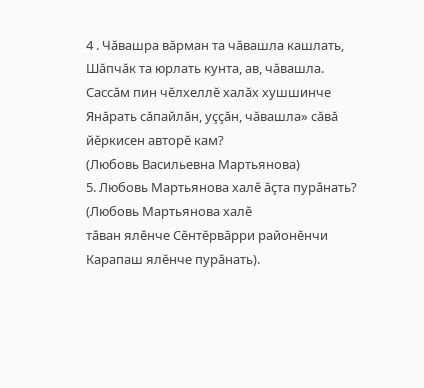4 . Чăвашра вăрман та чăвашла кашлать,
Шăпчăк та юрлать кунта, ав, чăвашла.
Сассăм пин чĕлхеллĕ халăх хушшинче
Янăрать сăпайлăн, уççăн, чăвашла» сăвă йĕркисен авторĕ кам?
(Любовь Васильевна Мартьянова)
5. Любовь Мартьянова халӗ ăçта пурӑнать? (Любовь Мартьянова халӗ
тӑван ялӗнче Сĕнтĕрвăрри районĕнчи Карапаш ялĕнче пурӑнать).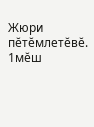Жюри пĕтĕмлетĕвĕ.
1мĕш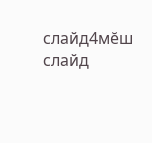слайд4мĕш слайд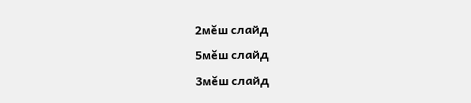2мĕш слайд
5мĕш слайд
3мĕш слайд